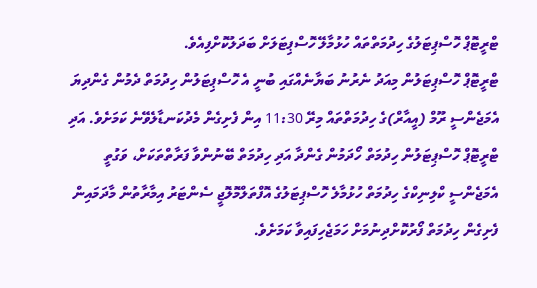ޓްރީޓޮޕް ހޮސްޕިޓަލުގެ ހިދުމަތްތައް ހުޅުމާލޭ ހޮސްޕިޓަލަށް ބަދަލުކޮށްފިއެވެ.
ޓްރީޓޮޕް ހޮސްޕިޓަލުން މިއަދު ނެރުނު ބަޔާނެއްގައި ބުނީ އެ ހޮސްޕިޓަލުން ހިދުމަތް ދެމުން ގެންދިޔަ އެމަޖެންސީ ރޫމް (އީއާރް)ގެ ހިދުމަތްތައް މިރޭ 11:30 އިން ފެށިގެން މެދުކަނޑާލެވޭނެ ކަމަށެވެ. އަދި ޓްރީޓޮޕް ހޮސްޕިޓަލުން ހިދުމަތް ހޯދަމުން ގެންދާ އަދި ހިދުމަތް ބޭނުންވާ ފަރާތްތަކަށް، ވަގުތީ އެމަޖެންސީ ކްލިނިކްގެ ހިދުމަތް ހުޅުމާލެ ހޮސްޕިޓަލުގެ އޮފްތަލްމޮލޮޖީ ސެންޓަރު އިމާރާތުން މާދަމައިން ފެށިގެން ހިދުމަތް ފޯރުކޮށްދިނުމަށް ހަމަޖެހިފައިވާ ކަމަށެވެ.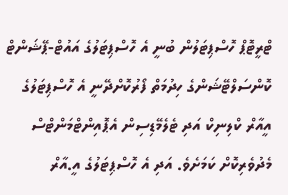ޓްރީޓޮޕް ހޮސްޕިޓަލުން ބުނީ އެ ހޮސްޕިޓަލުގެ އައުޓް-ޕޭޝަންޓް ކޮންސަލްޓޭޝަންގެ ހިދުމަތް ފޯރުކޮށްދޭނީ އެ ހޮސްޕިޓަލުގެ އީއާރް ކްލިނިކް އަދި ޓެލެމޭޑިސިން އެޕޮއިންޓްމަންޓްސް މެދުވެރިކޮށް ކަމަށެވެ. އަދި އެ ހޮސްޕިޓަލުގެ އީ.އާރް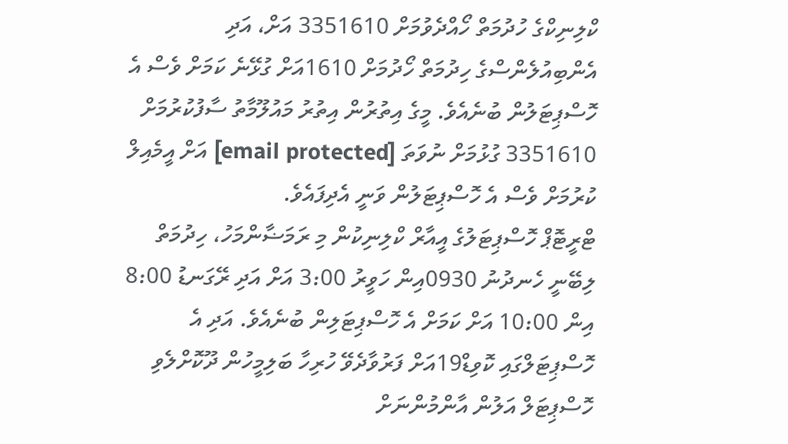ކްލިނިކްގެ ހުދުމަތް ހޯއްދެވުމަށް 3351610 އަށް، އަދި އެންބިއުލެންސްގެ ހިދުމަތް ހޯދުމަށް 1610އަށް ގުޅޭނެ ކަމަށް ވެސް އެ ހޮސްޕިޓަލުން ބުނެއެވެ. މީގެ އިތުރުން އިތުރު މައުލޫމާތު ސާފުކުރުމަށް 3351610 ގުޅުމަށް ނުވަތަ [email protected] އަށް އީމެއިލް ކުރުމަށް ވެސް އެ ހޮސްޕިޓަލުން ވަނީ އެދިފައެވެ.
ޓްރީޓޮޕް ހޮސްޕިޓަލުގެ އީއާރް ކްލިނިކުން މި ރަމަޟާންމަހު، ހިދުމަތް ލިބޭނީ ހެނދުނު 0930އިން ހަވީރު 3:00 އަށް އަދި ރޭގަނޑު 8:00 އިން 10:00 އަށް ކަމަށް އެ ހޮސްޕިޓަލިން ބުނެއެވެ. އަދި އެ ހޮސްޕިޓަލްގައި ކޮވިޑް19އަށް ފަރުވާދެވޭ ހުރިހާ ބަލިމީހުން ދޫކޮށްލެވި ހޮސްޕިޓަލް އަލުން އާންމުންނަށް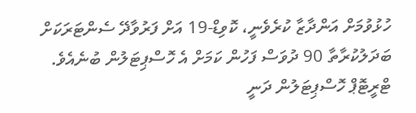ހުޅުވުމަށް އަންދާޒާ ކުރެވެނީ، ކޮވިޑް-19 އަށް ފަރުވާދޭ ސެންޓަރަކަށް ބަދަލުކުރާތާ 90 ދުވަސް ފަހުން ކަމަށް އެ ހޮސްޕިޓަލުން ބުނެއެވެ.
ޓްރީޓޮޕް ހޮސްޕިޓަލުން ދަނީ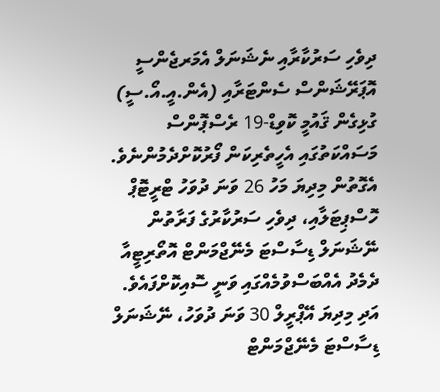ދިވެހި ސަރުކާރާއި ނެޝަނަލް އެމަރޖެންސީ އޮޕަރޭޝަންސް ސެންޓަރާއި (އެން.އީ.އޯ.ސީ) ގުޅިގެން ޤައުމީ ކޮވިޑް-19 ރެސްޕޮންސް މަސައްކަތުގައި އެހީތެރިކަން ފޯރުކޮށްދެމުންނެވެ. އެގޮތުން މިދިޔަ މަހު 26 ވަނަ ދުވަހު ޓްރީޓޮޕް ހޮސްޕިޓަލާއި، ދިވެހި ސަރުކާރުގެ ފަރާތުން ނޭޝަނަލް ޑިސާސްޓަ މެނޭޖްމަންޓް އޮތޯރިޓީއާ ދެމެދު އެއްބަސްވުމެއްގައި ވަނީ ސޮއިކޮށްފައެވެ.
އަދި މިދިޔަ އޭޕްރީލް 30 ވަނަ ދުވަހު، ނޭޝަނަލް ޑިސާސްޓަ މެނޭޖްމަންޓް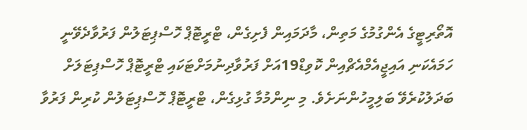އޮތޯރިޓީގެ އެންގުމުގެ މަތިން، މާދަމައިން ފެށިގެން، ޓްރީޓޮޕް ހޮސްޕިޓަލުން ފަރުވާދެވޭނީ ހަމައެކަނި އައިޖީއެމްއެޗްއިން ކޮވިޑް19އަށް ފަރުވާދިނުމަށްޓަކައި ޓްރީޓޮޕް ހޮސްޕިޓަލަށް ބަދަލުކުރެވޭ ބަލިމީހުންނަށެވެ. މި ނިންމުމާ ގުޅިގެން، ޓްރީޓޮޕް ހޮސްޕިޓަލުން ކުރިން ފަރުވާ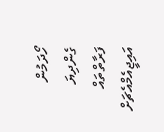ހޯދަމުން ގެންދިޔަ ފަރާތްތައް އައިޖީއެމްއެޗަށް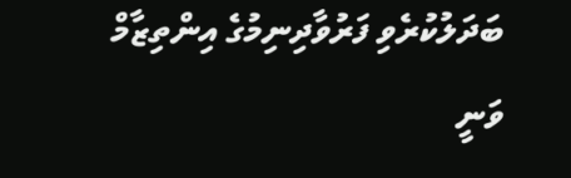ބަދަލުކުރެވި ފަރުވާދިނިމުގެ އިންތިޒާމް ވަނީ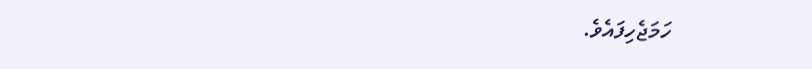ހަމަޖެހިފައެވެ.